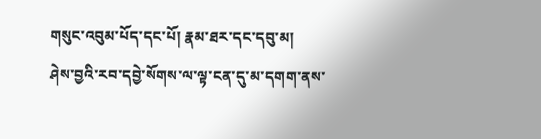གསུང་འབུམ་པོད་དང་པོ། རྣམ་ཐར་དང་དབུ་མ།
ཤེས་བྱའི་རབ་དབྱེ་སོགས་ལ་ལྟ་ངན་དུ་མ་དགག་ནས་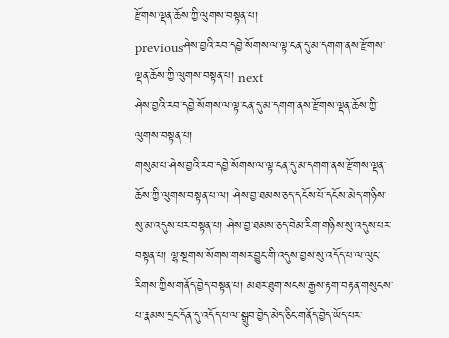རྫོགས་ལྡན་ཆོས་ཀྱི་ལུགས་བསྟན་པ།
previousཤེས་བྱའི་རབ་དབྱེ་སོགས་ལ་ལྟ་ངན་དུ་མ་དགག་ནས་རྫོགས་ལྡན་ཆོས་ཀྱི་ལུགས་བསྟན་པ། next
ཤེས་བྱའི་རབ་དབྱེ་སོགས་ལ་ལྟ་ངན་དུ་མ་དགག་ནས་རྫོགས་ལྡན་ཆོས་ཀྱི་ལུགས་བསྟན་པ།
གསུམ་པ་ཤེས་བྱའི་རབ་དབྱེ་སོགས་ལ་ལྟ་ངན་དུ་མ་དགག་ནས་རྫོགས་ལྡན་ཆོས་ཀྱི་ལུགས་བསྟན་པ་ལ། ཤེས་བྱ་ཐམས་ཅད་དངོས་པོ་དངོས་མེད་གཉིས་སུ་མ་འདུས་པར་བསྟན་པ། ཤེས་བྱ་ཐམས་ཅད་བེམ་རིག་གཉིས་སུ་འདུས་པར་བསྟན་པ། ལྷ་སྔགས་སོགས་གསར་བྱུང་གི་འདུས་བྱས་སུ་འདོད་པ་ལ་ལུང་རིགས་ཀྱིས་གནོད་བྱེད་བསྟན་པ། མཐར་ཐུག་སངས་རྒྱས་རྟག་བརྟན་གསུངས་པ་རྣམས་དྲང་དོན་དུ་འདོད་པ་ལ་སྒྲུབ་བྱེད་མེད་ཅིང་གནོད་བྱེད་ཡོད་པར་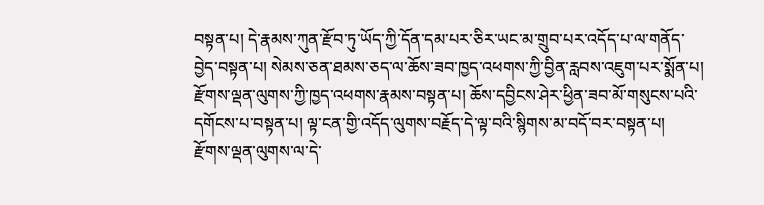བསྟན་པ། དེ་རྣམས་ཀུན་རྫོབ་ཏུ་ཡོད་ཀྱི་དོན་དམ་པར་ཅིར་ཡང་མ་གྲུབ་པར་འདོད་པ་ལ་གནོད་བྱེད་བསྟན་པ། སེམས་ཅན་ཐམས་ཅད་ལ་ཆོས་ཟབ་ཁྱད་འཕགས་ཀྱི་བྱིན་རླབས་འཇུག་པར་སྨོན་པ། རྫོགས་ལྡན་ལུགས་ཀྱི་ཁྱད་འཕགས་རྣམས་བསྟན་པ། ཆོས་དབྱིངས་ཤེར་ཕྱིན་ཟབ་མོ་གསུངས་པའི་དགོངས་པ་བསྟན་པ། ལྟ་ངན་གྱི་འདོད་ལུགས་བརྗོད་དེ་ལྟ་བའི་སྙིགས་མ་བདོ་བར་བསྟན་པ། རྫོགས་ལྡན་ལུགས་ལ་དེ་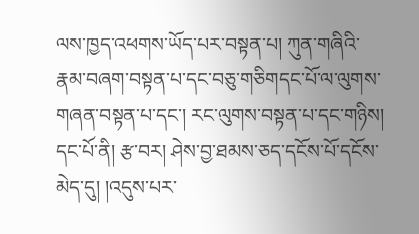ལས་ཁྱད་འཕགས་ཡོད་པར་བསྟན་པ། ཀུན་གཞིའི་རྣམ་བཞག་བསྟན་པ་དང་བཅུ་གཅིགདང་པོ་ལ་ལུགས་གཞན་བསྟན་པ་དང་། རང་ལུགས་བསྟན་པ་དང་གཉིས། དང་པོ་ནི། རྩ་བར། ཤེས་བྱ་ཐམས་ཅད་དངོས་པོ་དངོས་མེད་དུ། །འདུས་པར་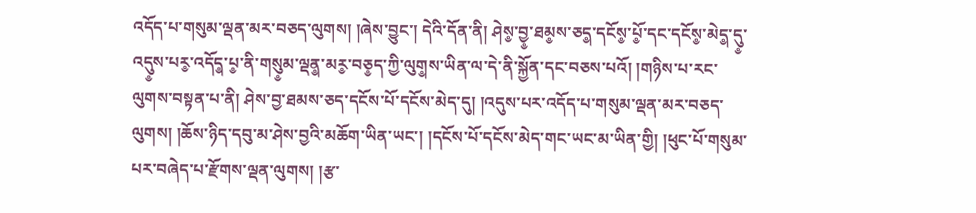འདོད་པ་གསུམ་ལྡན་མར་བཅད་ལུགས། །ཞེས་བྱུང་། དེའི་དོན་ནི། ཤེས༵་བྱ༵་ཐམ༵ས་ཅད༵་དངོས༵་པོ༵་དང་དངོས༵་མེད༵་དུ༵་འདུ༵ས་པར༵་འདོད༵་པ༵་ནི་གསུ༵མ་ལྡན༵་མར༵་བཅ༵ད་ཀྱི་ལུག༵ས་ཡིན་ལ་དེ་ནི་སྐྱོན་དང་བཅས་པའོ། །གཉིས་པ་རང་ལུགས་བསྟན་པ་ནི། ཤེས་བྱ་ཐམས་ཅད་དངོས་པོ་དངོས་མེད་དུ། །འདུས་པར་འདོད་པ་གསུམ་ལྡན་མར་བཅད་ལུགས། །ཆོས་ཉིད་དབུ་མ་ཤེས་བྱའི་མཆོག་ཡིན་ཡང་། །དངོས་པོ་དངོས་མེད་གང་ཡང་མ་ཡིན་གྱི། །ཕུང་པོ་གསུམ་པར་བཞེད་པ་རྫོགས་ལྡན་ལུགས། །རྩ་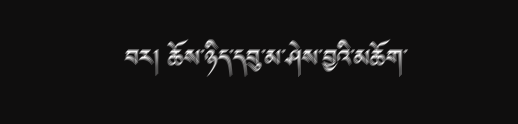བར། ཆོས་ཉིད་དབུ་མ་ཤེས་བྱའི་མཆོག་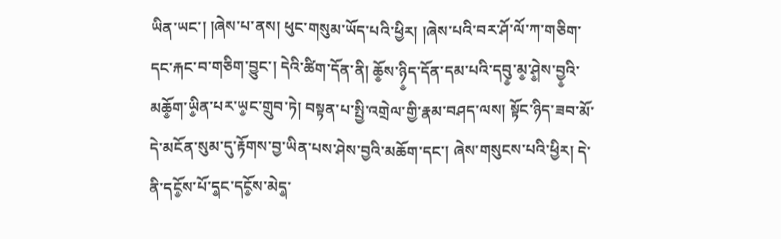ཡིན་ཡང་། །ཞེས་པ་ནས། ཕུང་གསུམ་ཡོད་པའི་ཕྱིར། །ཞེས་པའི་བར་ཤོ་ལོ་ཀ་གཅིག་དང་རྐང་བ་གཅིག་བྱུང་། དེའི་ཚིག་དོན་ནི། ཆོ༵ས་ཉི༵ད་དོན་དམ་པའི་དབུ༵་མ༵་ཤེ༵ས་བྱ༵འི་མཆོ༵ག་ཡི༵ན་པར་ཡ༵ང་གྲུབ་ཏེ། བསྟན་པ་སྤྱི་འགྲེལ་གྱི་རྣམ་བཤད་ལས། སྟོང་ཉིད་ཟབ་མོ་དེ་མངོན་སུམ་དུ་རྟོགས་བྱ་ཡིན་པས་ཤེས་བྱའི་མཆོག་དང་། ཞེས་གསུངས་པའི་ཕྱིར། དེ་ནི་དངོ༵ས་པོ་ད༵ང་དངོ༵ས་མེད༵་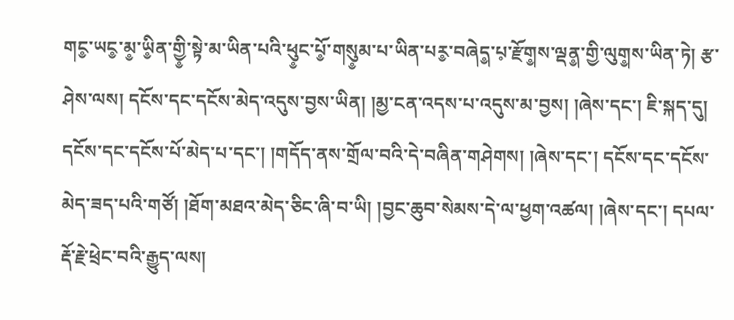གང༵་ཡང༵་མ༵་ཡི༵ན་གྱི༵་སྟེ་མ་ཡིན་པའི་ཕུ༵ང་པོ༵་གསུ༵མ་པ་ཡིན་པར༵་བཞེད༵་པ༷་རྫོག༵ས་ལྡན༵་གྱི་ལུག༵ས་ཡིན་ཏེ། རྩ་ཤེས་ལས། དངོས་དང་དངོས་མེད་འདུས་བྱས་ཡིན། །མྱ་ངན་འདས་པ་འདུས་མ་བྱས། །ཞེས་དང་། ཇི་སྐད་དུ། དངོས་དང་དངོས་པོ་མེད་པ་དང་། །གདོད་ནས་གྲོལ་བའི་དེ་བཞིན་གཤེགས། །ཞེས་དང་། དངོས་དང་དངོས་མེད་ཟད་པའི་གཙོ། །ཐོག་མཐའ་མེད་ཅིང་ཞི་བ་ཡི། །བྱང་ཆུབ་སེམས་དེ་ལ་ཕྱག་འཚལ། །ཞེས་དང་། དཔལ་རྡོ་རྗེ་ཕྲེང་བའི་རྒྱུད་ལས།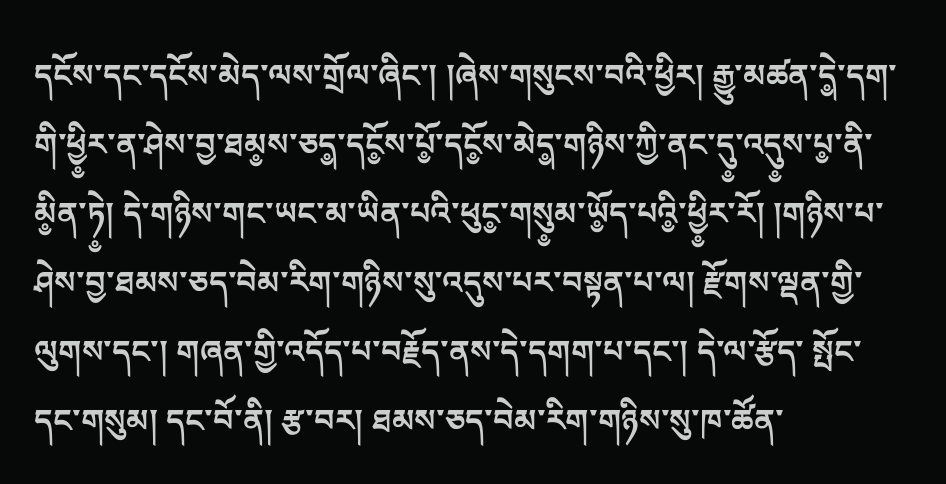དངོས་དང་དངོས་མེད་ལས་གྲོལ་ཞིང་། །ཞེས་གསུངས་བའི་ཕྱིར། རྒྱུ་མཚན་དེ༵་དག་གི་ཕྱི༵ར་ན་ཤེས་བྱ་ཐམ༵ས་ཅད༵་དངོ༵ས་པོ༵་དངོ༵ས་མེད༵་གཉིས་ཀྱི་ནང་དུ༵་འདུ༵ས་པ༵་ནི་མི༵ན་ཏེ༵། དེ་གཉིས་གང་ཡང་མ་ཡིན་པའི་ཕུང༵་གསུ༵མ་ཡོ༵ད་པའི༵་ཕྱི༵ར་རོ། །གཉིས་པ་ཤེས་བྱ་ཐམས་ཅད་བེམ་རིག་གཉིས་སུ་འདུས་པར་བསྟན་པ་ལ། རྫོགས་ལྡན་གྱི་ལུགས་དང་། གཞན་གྱི་འདོད་པ་བརྗོད་ནས་དེ་དགག་པ་དང་། དེ་ལ་རྩོད་ སྤོང་དང་གསུམ། དང་བོ་ནི། རྩ་བར། ཐམས་ཅད་བེམ་རིག་གཉིས་སུ་ཁ་ཚོན་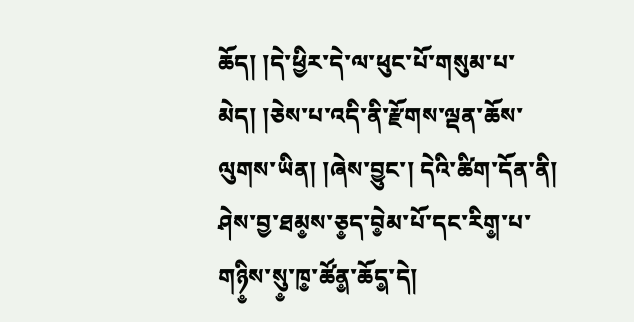ཆོད། །དེ་ཕྱིར་དེ་ལ་ཕུང་པོ་གསུམ་པ་མེད། །ཅེས་པ་འདི་ནི་རྫོགས་ལྡན་ཆོས་ལུགས་ཡིན། །ཞེས་བྱུང་། དེའི་ཚིག་དོན་ནི། ཤེས་བྱ་ཐམ༵ས་ཅ༵ད་བེ༵མ་པོ་དང་རིག༵་པ་གཉི༵ས་སུ༵་ཁ༵་ཚོན༵་ཆོད༵་དེ།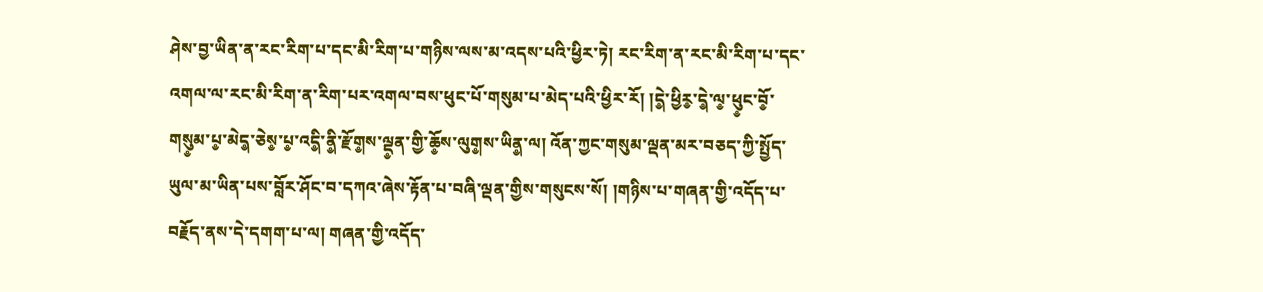ཤེས་བྱ་ཡིན་ན་རང་རིག་པ་དང་མི་རིག་པ་གཉིས་ལས་མ་འདས་པའི་ཕྱིར་ཏེ། རང་རིག་ན་རང་མི་རིག་པ་དང་འགལ་ལ་རང་མི་རིག་ན་རིག་པར་འགལ་བས་ཕུང་པོ་གསུམ་པ་མེད་པའི་ཕྱིར་རོ། །དེ༵་ཕྱིར༵་དེ༵་ལ༵་ཕུ༵ང་བོ༵་གསུ༵མ་པ༵་མེད༵་ཅེས༵་པ༵་འདི༵་ནི༵་རྫོག༵ས་ལྡ༵ན་གྱི་ཆོ༵ས་ལུག༵ས་ཡིན༵་ལ། འོན་ཀྱང་གསུམ་ལྡན་མར་བཅད་ཀྱི་སྤྱོད་ཡུལ་མ་ཡིན་པས་བློར་ཤོང་བ་དཀའ་ཞེས་རྟོན་པ་བཞི་ལྡན་གྱིས་གསུངས་སོ། །གཉིས་པ་གཞན་གྱི་འདོད་པ་བརྗོད་ནས་དེ་དགག་པ་ལ། གཞན་གྱི་འདོད་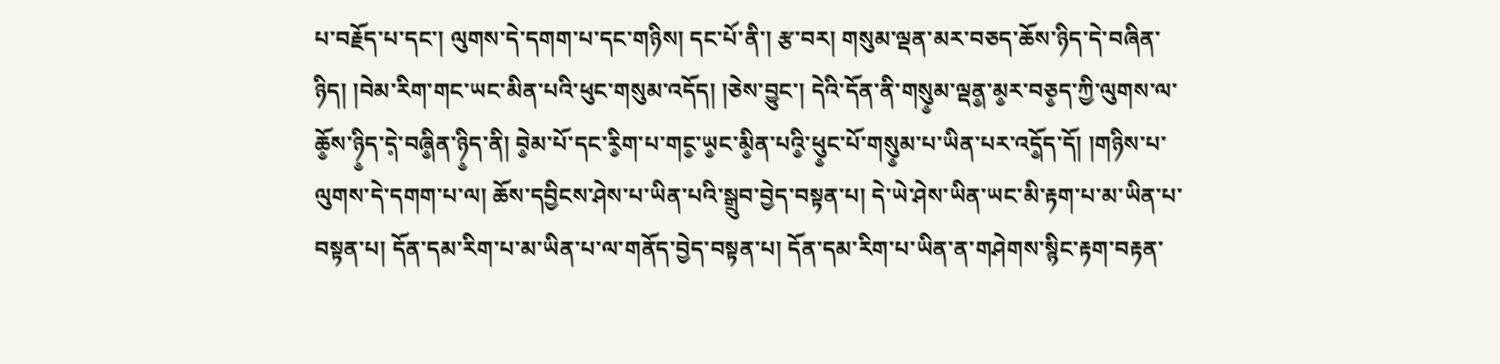པ་བརྗོད་པ་དང་། ལུགས་དེ་དགག་པ་དང་གཉིས། དང་པོ་ནི་། རྩ་བར། གསུམ་ལྡན་མར་བཅད་ཆོས་ཉིད་དེ་བཞིན་ཉིད། །བེམ་རིག་གང་ཡང་མིན་པའི་ཕུང་གསུམ་འདོད། །ཅེས་བྱུང་། དེའི་དོན་ནི་གསུ༵མ་ལྡན༵་མ༵ར་བཅ༵ད་ཀྱི་ལུགས་ལ་ཆོ༵ས་ཉི༵ད་དེ༷་བཞི༵ན་ཉི༵ད་ནི། བེ༵མ་པོ་དང་རི༵ག་པ་གང༵་ཡ༵ང་མི༵ན་པའི༵་ཕུ༵ང་པོ་གསུ༵མ་པ་ཡིན་པར་འདོ༵ད་དོ། །གཉིས་པ་ལུགས་དེ་དགག་པ་ལ། ཆོས་དབྱིངས་ཤེས་པ་ཡིན་པའི་སྒྲུབ་བྱེད་བསྟན་པ། དེ་ཡེ་ཤེས་ཡིན་ཡང་མི་རྟག་པ་མ་ཡིན་པ་བསྟན་པ། དོན་དམ་རིག་པ་མ་ཡིན་པ་ལ་གནོད་བྱེད་བསྟན་པ། དོན་དམ་རིག་པ་ཡིན་ན་གཤེགས་སྙིང་རྟག་བརྟན་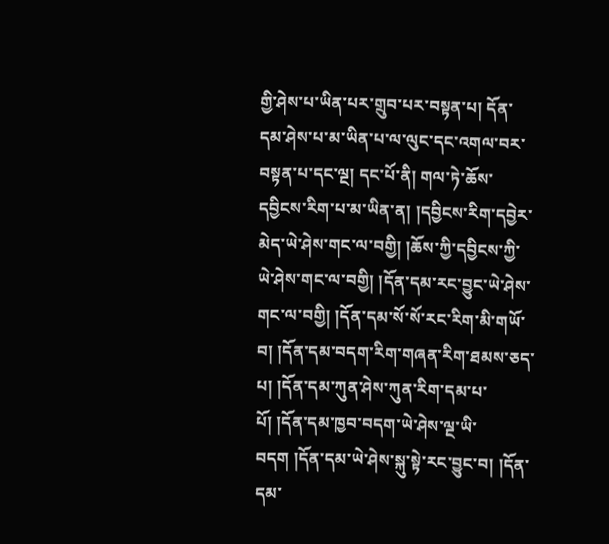གྱི་ཤེས་པ་ཡིན་པར་གྲུབ་པར་བསྟན་པ། དོན་དམ་ཤེས་པ་མ་ཡིན་པ་ལ་ལུང་དང་འགལ་བར་བསྟན་པ་དང་ལྔ། དང་པོ་ནི། གལ་ཏེ་ཆོས་དབྱིངས་རིག་པ་མ་ཡིན་ན། །དབྱིངས་རིག་དབྱེར་མེད་ཡེ་ཤེས་གང་ལ་བགྱི། །ཆོས་ཀྱི་དབྱིངས་ཀྱི་ཡེ་ཤེས་གང་ལ་བགྱི། །དོན་དམ་རང་བྱུང་ཡེ་ཤེས་གང་ལ་བགྱི། །དོན་དམ་སོ་སོ་རང་རིག་མི་གཡོ་བ། །དོན་དམ་བདག་རིག་གཞན་རིག་ཐམས་ཅད་པ། །དོན་དམ་ཀུན་ཤེས་ཀུན་རིག་དམ་པ་པོ། །དོན་དམ་ཁྱབ་བདག་ཡེ་ཤེས་ལྔ་ཡི་བདག །དོན་དམ་ཡེ་ཤེས་སྐུ་སྟེ་རང་བྱུང་བ། །དོན་དམ་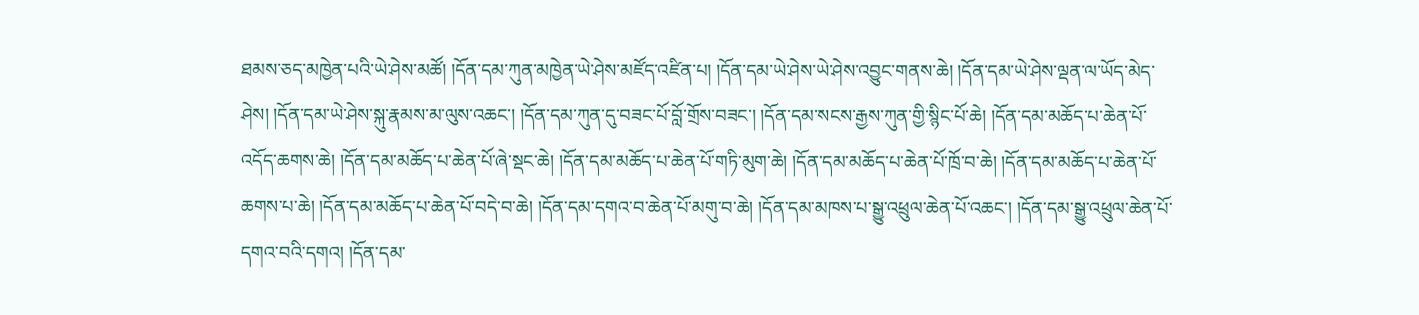ཐམས་ཅད་མཁྱེན་པའི་ཡེ་ཤེས་མཚོ། །དོན་དམ་ཀུན་མཁྱེན་ཡེ་ཤེས་མཛོད་འཛིན་པ། །དོན་དམ་ཡེ་ཤེས་ཡེ་ཤེས་འབྱུང་གནས་ཆེ། །དོན་དམ་ཡེ་ཤེས་ལྡན་ལ་ཡོད་མེད་ཤེས། །དོན་དམ་ཡེ་ཤེས་སྐུ་རྣམས་མ་ལུས་འཆང་། །དོན་དམ་ཀུན་དུ་བཟང་པོ་བློ་གྲོས་བཟང་། །དོན་དམ་སངས་རྒྱས་ཀུན་གྱི་སྙིང་པོ་ཆེ། །དོན་དམ་མཆོད་པ་ཆེན་པོ་འདོད་ཆགས་ཆེ། །དོན་དམ་མཆོད་པ་ཆེན་པོ་ཞེ་སྡང་ཆེ། །དོན་དམ་མཆོད་པ་ཆེན་པོ་གཏི་མུག་ཆེ། །དོན་དམ་མཆོད་པ་ཆེན་པོ་ཁྲོ་བ་ཆེ། །དོན་དམ་མཆོད་པ་ཆེན་པོ་ཆགས་པ་ཆེ། །དོན་དམ་མཆོད་པ་ཆེན་པོ་བདེ་བ་ཆེ། །དོན་དམ་དགའ་བ་ཆེན་པོ་མགུ་བ་ཆེ། །དོན་དམ་མཁས་པ་སྒྱུ་འཕྲུལ་ཆེན་པོ་འཆང་། །དོན་དམ་སྒྱུ་འཕྲུལ་ཆེན་པོ་དགའ་བའི་དགའ། །དོན་དམ་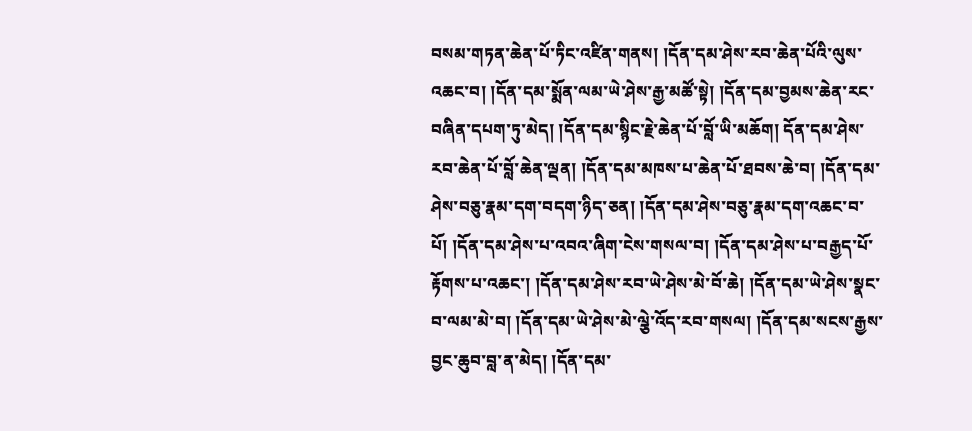བསམ་གཏན་ཆེན་པོ་ཏིང་འཛིན་གནས། །དོན་དམ་ཤེས་རབ་ཆེན་པོའི་ལུས་འཆང་བ། །དོན་དམ་སྨོན་ལམ་ཡེ་ཤེས་རྒྱ་མཚོ་སྟེ། །དོན་དམ་བྱམས་ཆེན་རང་བཞིན་དཔག་ཏུ་མེད། །དོན་དམ་སྙིང་རྗེ་ཆེན་པོ་བློ་ཡི་མཆོག། དོན་དམ་ཤེས་རབ་ཆེན་པོ་བློ་ཆེན་ལྡན། །དོན་དམ་མཁས་པ་ཆེན་པོ་ཐབས་ཆེ་བ། །དོན་དམ་ཤེས་བཅུ་རྣམ་དག་བདག་ཉིད་ཅན། །དོན་དམ་ཤེས་བཅུ་རྣམ་དག་འཆང་བ་པོ། །དོན་དམ་ཤེས་པ་འབའ་ཞིག་ངེས་གསལ་བ། །དོན་དམ་ཤེས་པ་བརྒྱད་པོ་རྟོགས་པ་འཆང་། །དོན་དམ་ཤེས་རབ་ཡེ་ཤེས་མེ་བོ་ཆེ། །དོན་དམ་ཡེ་ཤེས་སྣང་བ་ལམ་མེ་བ། །དོན་དམ་ཡེ་ཤེས་མེ་ལྕེ་འོད་རབ་གསལ། །དོན་དམ་སངས་རྒྱས་བྱང་ཆུབ་བླ་ན་མེད། །དོན་དམ་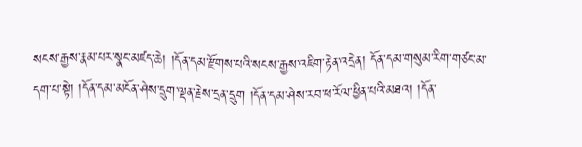སངས་རྒྱས་རྣམ་པར་སྣང་མཛད་ཆེ། །དོན་དམ་རྫོགས་པའི་སངས་རྒྱས་འཇིག་རྟེན་འདྲེན། དོན་དམ་གསུམ་རིག་གཙང་མ་དག་པ་སྟེ། །དོན་དམ་མངོན་ཤེས་དྲུག་ལྡན་རྗེས་དྲན་དྲུག །དོན་དམ་ཤེས་རབ་ཕ་རོལ་ཕྱིན་པའི་མཐའ། །དོན་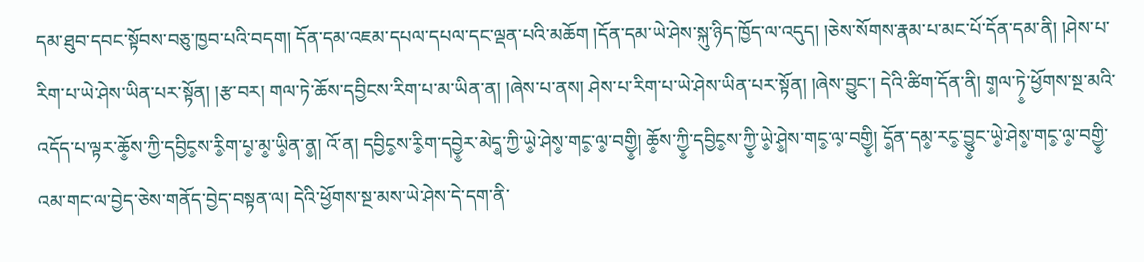དམ་ཐུབ་དབང་སྟོབས་བཅུ་ཁྱབ་པའི་བདག། དོན་དམ་འཇམ་དཔལ་དཔལ་དང་ལྡན་པའི་མཆོག །དོན་དམ་ཡེ་ཤེས་སྐུ་ཉིད་ཁྱོད་ལ་འདུད། །ཅེས་སོགས་རྣམ་པ་མང་པོ་དོན་དམ་ནི། །ཤེས་པ་རིག་པ་ཡེ་ཤེས་ཡིན་པར་སྟོན། །རྩ་བར། གལ་ཏེ་ཆོས་དབྱིངས་རིག་པ་མ་ཡིན་ན། །ཞེས་པ་ནས། ཤེས་པ་རིག་པ་ཡེ་ཤེས་ཡིན་པར་སྟོན། །ཞེས་བྱུང་། དེའི་ཚིག་དོན་ནི། ག༵ལ་ཏེ༵་ཕྱོགས་སྔ་མའི་འདོད་པ་ལྟར་ཆོ༵ས་ཀྱི་དབྱིང༵ས་རི༵ག་པ༵་མ༵་ཡི༵ན་ན༵། འོ་ན། དབྱིང༵ས་རི༵ག་དབྱེ༵ར་མེད༵་ཀྱི་ཡེ༵་ཤེས༵་གང༵་ལ༵་བགྱི༵། ཆོ༵ས་ཀྱི༵་དབྱིང༵ས་ཀྱི༵་ཡེ༵་ཤེ༵ས་གང༵་ལ༷་བགྱི༵། དོ༵ན་དམ༵་རང༵་བྱུ༵ང་ཡེ༵་ཤེས༵་གང༵་ལ༵་བགྱི༵་འམ་གང་ལ་བྱེད་ཅེས་གནོད་བྱེད་བསྟན་ལ། དེའི་ཕྱོགས་སྔ་མས་ཡེ་ཤེས་དེ་དག་ནི་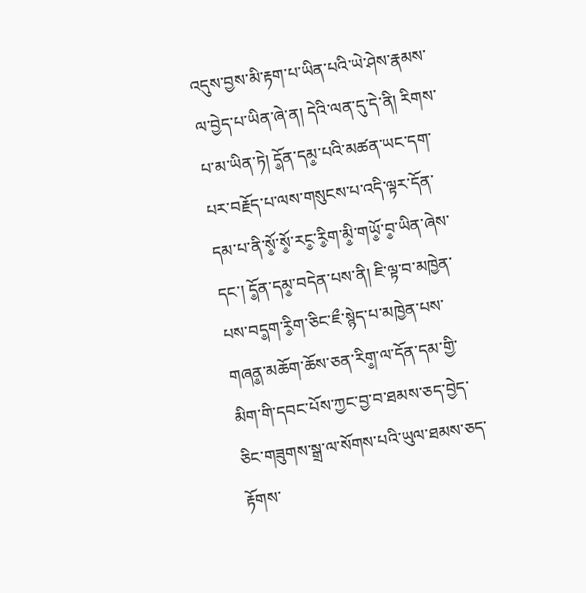འདུས་བྱས་མི་རྟག་པ་ཡིན་པའི་ཡེ་ཤེས་རྣམས་ལ་བྱེད་པ་ཡིན་ཞེ་ན། དེའི་ལན་དུ་དེ་ནི། རིགས་པ་མ་ཡིན་ཏེ། དོ༵ན་དམ༵་པའི་མཚན་ཡང་དག་པར་བརྗོད་པ་ལས་གསུངས་པ་འདི་ལྟར་དོན་དམ་པ་ནི་སོ༵་སོ༵་རང༵་རི༵ག་མི༵་གཡོ༵་བ༵་ཡིན་ཞེས་དང་། དོ༵ན་དམ༵་བདེན་པས་ནི། ཇི་ལྟ་བ་མཁྱེན་པས་བད༵ག་རི༵ག་ཅིང་ཇྀ་སྙེད་པ་མཁྱེན་པས་གཞན༵་མཆོག་ཆོས་ཅན་རིག༵་ལ་དོན་དམ་གྱི་མིག་གི་དབང་པོས་ཀྱང་བྱ་བ་ཐམས་ཅད་བྱེད་ཅིང་གཟུགས་སྒྲ་ལ་སོགས་པའི་ཡུལ་ཐམས་ཅད་རྟོགས་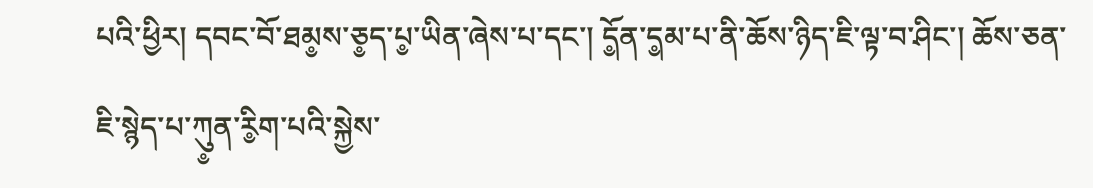པའི་ཕྱིར། དབང་བོ་ཐམ༵ས་ཅ༵ད་པ༵་ཡིན་ཞེས་པ་དང་། དོ༵ན་ད༵མ་པ་ནི་ཆོས་ཉིད་ཇི་ལྟ་བ་ཤིང་། ཆོས་ཅན་ཇི་སྙེད་པ་ཀུ༵ན་རི༵ག་པའི་སྐྱེས་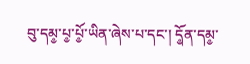བུ་དམ༵་པ༵་པོ༵་ཡིན་ཞེས་པ་དང་། དོ༵ན་དམ༵་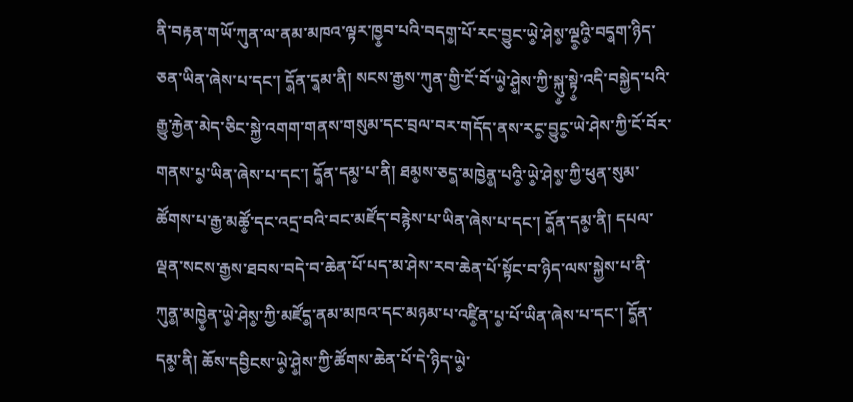ནི་བརྟན་གཡོ་ཀུན་ལ་ནམ་མཁའ་ལྟར་ཁྱ༵བ་པའི་བདག༵་པོ་རང་བྱུང་ཡེ༵་ཤེས༵་ལྔ༵འི༵་བད༵ག་ཉིད་ཅན་ཡིན་ཞེས་པ་དང་། དོ༵ན་ད༵མ་ནི། སངས་རྒྱས་ཀུན་གྱི་ངོ་བོ་ཡེ༵་ཤེ༵ས་ཀྱི་སྐུ༵་སྟེ༵་འདི་བསྐྱེད་པའི་རྒྱུ་རྐྱེན་མེད་ཅིང་སྐྱེ་འགག་གནས་གསུམ་དང་བྲལ་བར་གདོད་ནས་རང༵་བྱུང༵་ཡེ་ཤེས་ཀྱི་ངོ་བོར་གནས་པ༵་ཡིན་ཞེས་པ་དང་། དོ༵ན་དམ༵་པ་ནི། ཐམ༵ས་ཅད༵་མཁྱེན༵་པའི༵་ཡེ༵་ཤེས༵་ཀྱི་ཕུན་སུམ་ཚོགས་པ་རྒྱ་མཚོ༵་དང་འདྲ་བའི་བང་མཛོད་བརྙེས་པ་ཡིན་ཞེས་པ་དང་། དོ༵ན་དམ༵་ནི། དཔལ་ལྡན་སངས་རྒྱས་ཐབས་བདེ་བ་ཆེན་པོ་པད་མ་ཤེས་རབ་ཆེན་པོ་སྟོང་བ་ཉིད་ལས་སྐྱེས་པ་ནི་ཀུན༵་མཁྱེ༵ན་ཡེ༵་ཤེས༵་ཀྱི་མཛོད༵་ནམ་མཁའ་དང་མཉམ་པ་འཛི༵ན་པ༵་པོ་ཡིན་ཞེས་པ་དང་། དོ༵ན་དམ༵་ནི། ཆོས་དབྱིངས་ཡེ༵་ཤེ༵ས་ཀྱི་ཚོགས་ཆེན་པོ་དེ་ཉིད་ཡེ༵་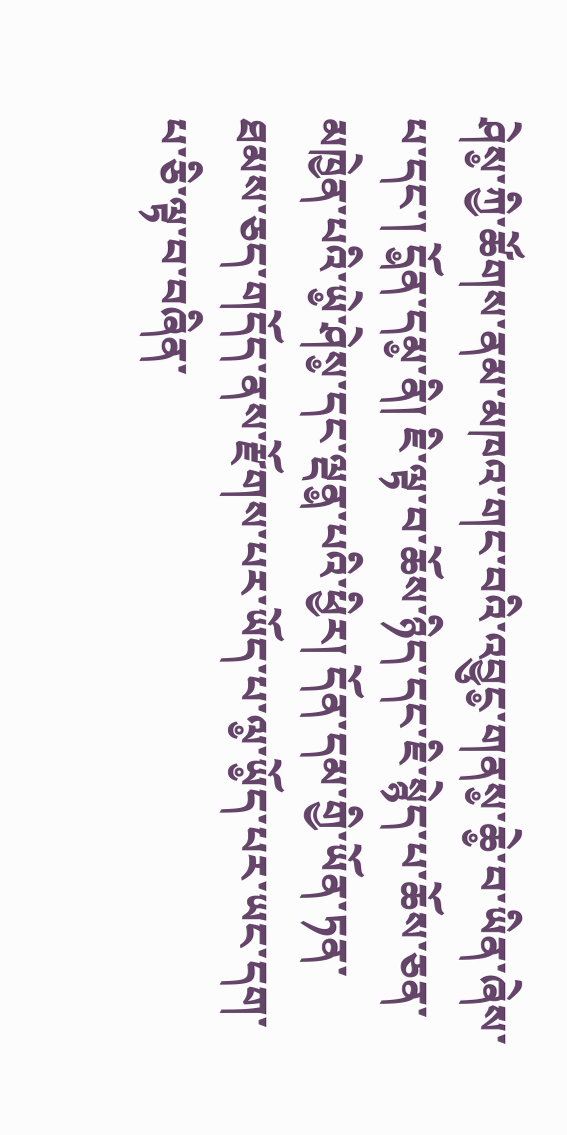ཤེས༵་ཀྱི་ཚོགས་ནམ་མཁའ་གང་བའི་འབྱུང༵་གནས༵་ཆེ༵་བ་ཡིན་ཞེས་པ་དང་། དོ༵ན་དམ༵་ནི། ཇི་ལྟ་བ་ཆོས་ཉིད་དང་ཇི་སྙེད་པ་ཆོས་ཅན་མཁྱེན་པའི་ཡེ༵་ཤེས༵་དང་ལྡན༵་པའི་ཕྱིར། དོན་དམ་གྱི་ཡོན་ཏན་ཐམས་ཅད་གདོད་ནས་རྫོགས་པར་ཡོད་པ་ལ༵་ཡོ༵ད་པར་ཡང་དག་པ་ཅི་ལྟ་བ་བཞིན་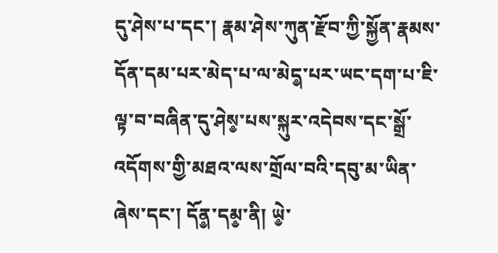དུ་ཤེས་པ་དང་། རྣམ་ཤེས་ཀུན་རྫོབ་ཀྱི་སྐྱོན་རྣམས་དོན་དམ་པར་མེད་པ་ལ་མེད༵་པར་ཡང་དག་པ་ཇི་ལྟ་བ་བཞིན་དུ་ཤེས༵་པས་སྐུར་འདེབས་དང་སྒྲོ་འདོགས་གྱི་མཐའ་ལས་གྲོལ་བའི་དབུ་མ་ཡིན་ཞེས་དང་། དོན༵་དམ༵་ནི། ཡེ༵་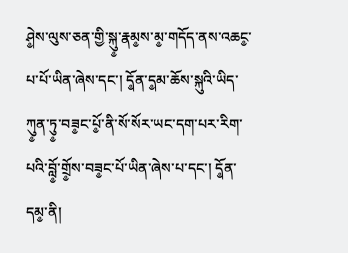ཤེ༵ས་ལུས་ཅན་གྱི་སྐུ༵་རྣམ༵ས་མ༵་གདོད་ནས་འཆང༵་པ་པོ་ཡིན་ཞེས་དང་། དོ༵ན་ད༵མ་ཆོས་སྐུའི་ཡིད་ཀུ༵ན་ཏུ༵་བཟ༵ང་པོ༵་ནི་སོ་སོར་ཡང་དག་པར་རིག་པའི་བློ༵་གྲོ༵ས་བཟ༵ང་པོ་ཡིན་ཞེས་པ་དང་། དོ༵ན་དམ༵་ནི།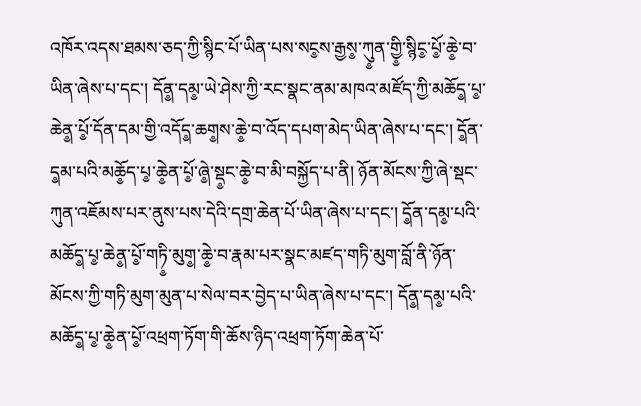འཁོར་འདས་ཐམས་ཅད་ཀྱི་སྙིང་པོ་ཡིན་པས་སང༵ས་རྒྱས༵་ཀུ༵ན་གྱི༵་སྙིང༵་པོ༵་ཆེ༵་བ་ཡིན་ཞེས་པ་དང་། དོན༵་དམ༵་ཡེ་ཤེས་ཀྱི་རང་སྣང་ནམ་མཁའ་མཛོད་ཀྱི་མཆོད༵་པ༵་ཆེན༵་པོ༵་དོན་དམ་གྱི་འདོད༵་ཆག༵ས་ཆེ༵་བ་འོད་དཔག་མེད་ཡིན་ཞེས་པ་དང་། དོ༵ན་ད༵མ་པའི་མཆོ༵ད་པ༵་ཆེ༵ན་པོ༵་ཞེ༵་སྡ༵ང་ཆེ༵་བ་མི་བསྐྱོད་པ་ནི། ཉོན་མོངས་ཀྱི་ཞེ་སྡང་ཀུན་འཇོམས་པར་ནུས་པས་དེའི་དགྲ་ཆེན་པོ་ཡིན་ཞེས་པ་དང་། དོ༵ན་དམ༵་པའི་མཆོད༵་པ༵་ཆེན༵་པོ༵་གཏི༵་མུག༵་ཆེ༵་བ་རྣམ་པར་སྣང་མཛད་གཏི་མུག་བློ་ནི་ཉོན་མོངས་ཀྱི་གཏི་མུག་མུན་པ་སེལ་བར་བྱེད་པ་ཡིན་ཞེས་པ་དང་། དོན༵་དམ༵་པའི་མཆོད༵་པ༵་ཆེ༵ན་པོ༵་འཕྲག་ཏོག་གི་ཆོས་ཉིད་འཕྲག་ཏོག་ཆེན་པོ་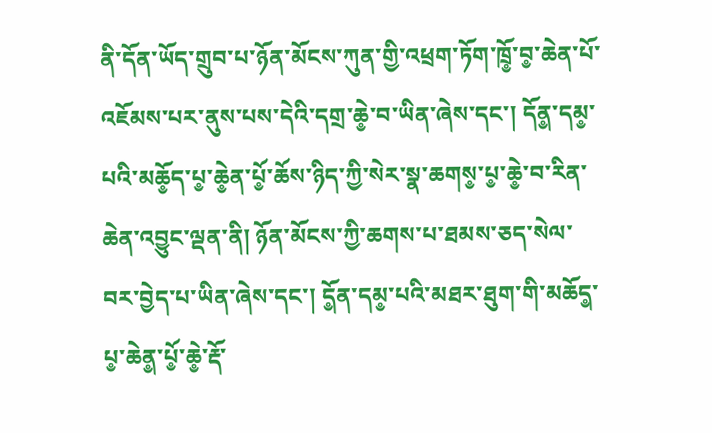ནི་དོན་ཡོད་གྲུབ་པ་ཉོན་མོངས་ཀུན་གྱི་འཕྲག་ཏོག་ཁྲོ༵་བ༵་ཆེན་པོ་འཇོམས་པར་ནུས་པས་དེའི་དགྲ་ཆེ༵་བ་ཡིན་ཞེས་དང་། དོན༵་དམ༵་པའི་མཆོ༵ད་པ༵་ཆེ༵ན་པོ༵་ཆོས་ཉིད་ཀྱི་སེར་སྣ་ཆགས༵་པ༵་ཆེ༵་བ་རིན་ཆེན་འབྱུང་ལྡན་ནི། ཉོན་མོངས་ཀྱི་ཆགས་པ་ཐམས་ཅད་སེལ་བར་བྱེད་པ་ཡིན་ཞེས་དང་། དོ༵ན་དམ༵་པའི་མཐར་ཐུག་གི་མཆོད༵་པ༵་ཆེན༵་པོ༵་ཆེ༵་རྡོ་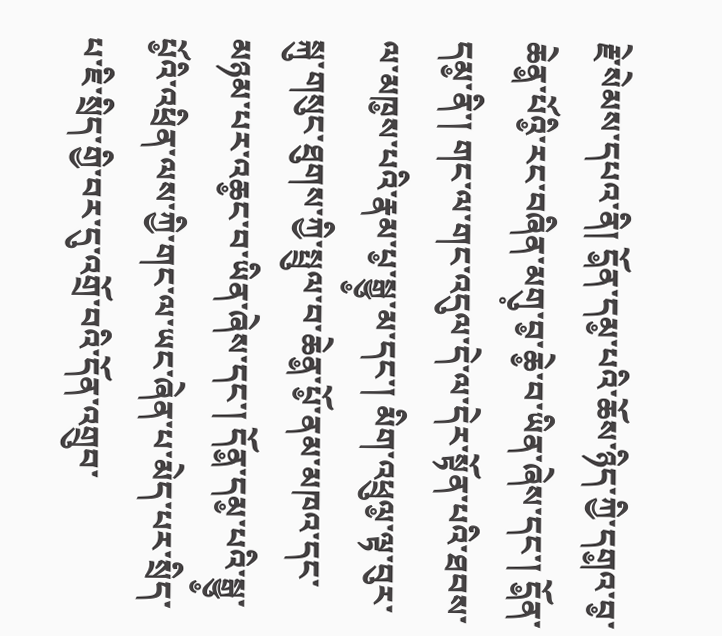རྗེ་སེམས་དཔའ་ནི། དོ༵ན་དམ༵་པའི་ཆོས་ཉིད་ཀྱི་དག༵འ་བ༵་ཆེན༵་པོའི༵་རང་བཞིན་མགུ༷་བ༵་ཆེ༵་བ་ཡིན་ཞེས་དང་། དོ༵ན་དམ༵་ནི་། གང་ལ་གང་འདུལ་དེ་ལ་དེར་སྟོན་པའི་ཐབས་ལ་མཁ༵ས་པའི་རྣམ་པ༵་སྒྱུ༵་མ་དང་། མིག་འཕྲུལ༵་ལྟ་བུར་སྐུ་གསུང་ཐུགས་ཀྱི་སྤྲུལ་བ་ཆེན༵་པོ༵་ནམ་མཁའ་དང་མཉམ་པར་འཆ༵ང་བ་ཡིན་ཞེས་དང་། དོན༵་དམ༵་པའི་སྒྱུ༵་པོ༵འི་འཕྲིན་ལས་ཀྱི་གང་ལ་ཡང་ཞེན་པ་མེད་པར་སྲིད་པ་ཇི་སྲིད་གྱི་བར་དུ་འགྲོ་བའི་དོན་འགྲུབ་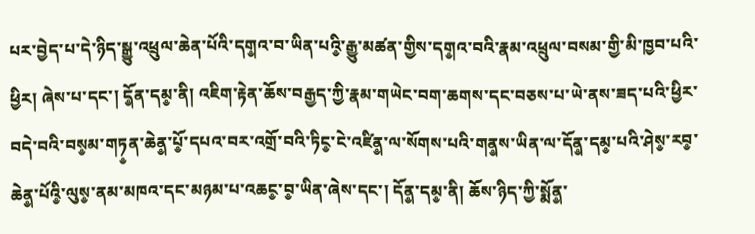པར་བྱེད་པ་དེ་ཉིད་སྒྱུ་འཕྲུལ་ཆེན་པོའི་དག༵འ་བ་ཡིན་པའི༵་རྒྱུ་མཚན་གྱིས་དག༵འ་བའི་རྣམ་འཕྲུལ་བསམ་གྱི་མི་ཁྱབ་པའི་ཕྱིར། ཞེས་པ་དང་། དོ༵ན་དམ༵་ནི། འཇིག་རྟེན་ཆོས་བརྒྱད་ཀྱི་རྣམ་གཡེང་བག་ཆགས་དང་བཅས་པ་ཡེ་ནས་ཟད་པའི་ཕྱིར་བདེ་བའི་བས༵མ་གཏ༵ན་ཆེན༵་པོ༵་དཔའ་བར་འགྲོ་བའི་ཏིང༵་ངེ་འཛིན༵་ལ་སོགས་པའི་གན༵ས་ཡིན་ལ་དོན༵་དམ༵་པའི་ཤེས༵་རབ༵་ཆེན༵་པོའི༵་ལུས༵་ནམ་མཁའ་དང་མཉམ་པ་འཆང༵་བ༵་ཡིན་ཞེས་དང་། དོན༵་དམ༵་ནི། ཆོས་ཉིད་ཀྱི་སྨོན༵་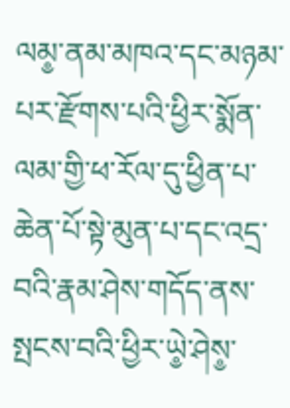ལམ༵་ནམ་མཁའ་དང་མཉམ་པར་རྫོགས་པའི་ཕྱིར་སྨོན་ལམ་གྱི་ཕ་རོལ་དུ་ཕྱིན་པ་ཆེན་པོ་སྟེ་མུན་པ་དང་འདྲ་བའི་རྣམ་ཤེས་གདོད་ནས་སྤངས་བའི་ཕྱིར་ཡེ༵་ཤེས༵་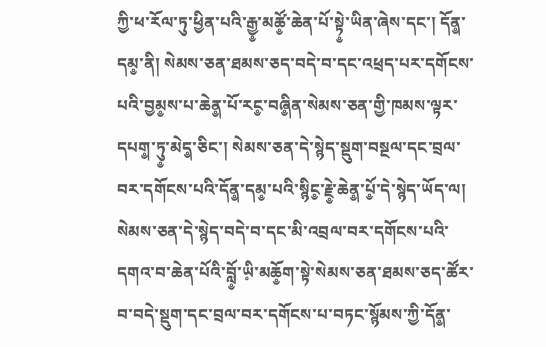ཀྱི་ཕ་རོལ་ཏུ་ཕྱིན་པའི་རྒྱ༵་མཚོ༵་ཆེན་པོ་སྟེ༵་ཡིན་ཞེས་དང་། དོན༵་དམ༵་ནི། སེམས་ཅན་ཐམས་ཅད་བདེ་བ་དང་འཕྲད་པར་དགོངས་པའི་བྱམ༵ས་པ་ཆེན༵་པོ་རང༵་བཞི༵ན་སེམས་ཅན་གྱི་ཁམས་ལྟར་དཔག༵་ཏུ༵་མེད༵་ཅིང་། སེམས་ཅན་དེ་སྙེད་སྡུག་བསྔལ་དང་བྲལ་བར་དགོངས་པའི་དོན༵་དམ༵་པའི་སྙིང༵་རྗེ༵་ཆེན༵་པོ༵་དེ་སྙེད་ཡོད་ལ། སེམས་ཅན་དེ་སྙེད་བདེ་བ་དང་མི་འབྲལ་བར་དགོངས་པའི་དགའ་བ་ཆེན་པོའི་བློ༵་ཡི༷་མཆོ༵ག་སྟེ་སེམས་ཅན་ཐམས་ཅད་ཚོར་བ་བདེ་སྡུག་དང་བྲལ་བར་དགོངས་པ་བཏང་སྙོམས་ཀྱི་དོན༵་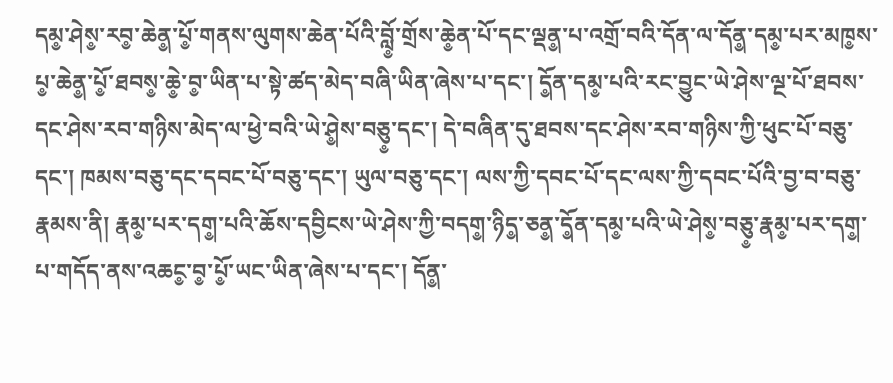དམ༵་ཤེས༵་རབ༵་ཆེན༵་པོ༵་གནས་ལུགས་ཆེན་པོའི་བློ༵་གྲོས་ཆེ༵ན་པོ་དང་ལྡན༵་པ་འགྲོ་བའི་དོན་ལ་དོན༵་དམ༵་པར་མཁ༵ས་པ༵་ཆེན༵་པོ༵་ཐབས༵་ཆེ༵་བ༵་ཡིན་པ་སྟེ་ཚད་མེད་བཞི་ཡིན་ཞེས་པ་དང་། དོ༵ན་དམ༵་པའི་རང་བྱུང་ཡེ་ཤེས་ལྔ་པོ་ཐབས་དང་ཤེས་རབ་གཉིས་མེད་ལ་ཕྱེ་བའི་ཡེ་ཤེ༵ས་བཅུ༵་དང་། དེ་བཞིན་དུ་ཐབས་དང་ཤེས་རབ་གཉིས་ཀྱི་ཕུང་པོ་བཅུ་དང་། ཁམས་བཅུ་དང་དབང་པོ་བཅུ་དང་། ཡུལ་བཅུ་དང་། ལས་ཀྱི་དབང་པོ་དང་ལས་ཀྱི་དབང་པོའི་བྱ་བ་བཅུ་རྣམས་ནི། རྣམ༵་པར་དག༵་པའི་ཆོས་དབྱིངས་ཡེ་ཤེས་ཀྱི་བདག༵་ཉིད༵་ཅན༵་དོ༵ན་དམ༵་པའི་ཡེ་ཤེས༵་བཅུ༵་རྣམ༵་པར་དག༵་པ་གདོད་ནས་འཆང༵་བ༵་པོ༵་ཡང་ཡིན་ཞེས་པ་དང་། དོན༵་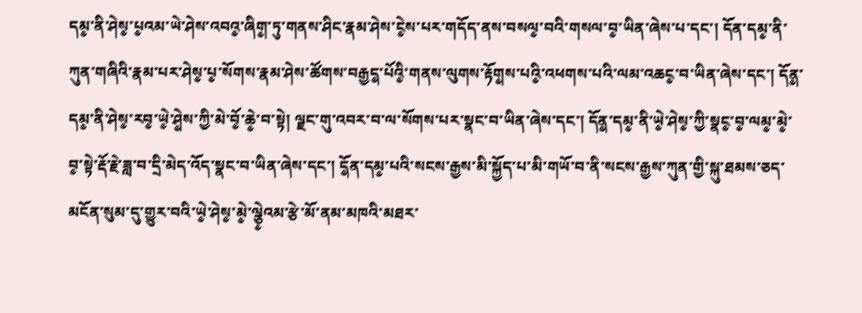དམ༵་ནི་ཤེས༵་པ༵འམ་ཡེ་ཤེས་འབའ༵་ཞིག༵་ཏུ་གནས་ཤིང་རྣམ་ཤེས་ངེ༵ས་པར་གདོད་ནས་བསལ༵་བའི་གསལ་བ༵་ཡིན་ཞེས་པ་དང་། དོན་དམ༵་ནི་ཀུན་གཞིའི་རྣམ་པར་ཤེས༵་པ༵་སོགས་རྣམ་ཤེས་ཚོགས་བརྒྱད༵་པོའི༵་གནས་ལུགས་རྟོག༵ས་པའི༵་འཕགས་པའི་ལམ་འཆང༵་བ་ཡིན་ཞེས་དང་། དོན༵་དམ༵་ནི་ཤེས༵་རབ༵་ཡེ༵་ཤེ༵ས་ཀྱི་མེ་བོ༵་ཆེ༵་བ་སྟེ། ལྗང་གུ་འབར་བ་ལ་སོགས་པར་སྣང་བ་ཡིན་ཞེས་དང་། དོན༵་དམ༵་ནི་ཡེ༵་ཤེས༵་ཀྱི་སྣང༵་བ༵་ལམ༵་མེ༵་བ༵་སྟེ་རྡོ་རྗེ་ཟླ་བ་དྲི་མེད་འོད་སྣང་བ་ཡིན་ཞེས་དང་། དོ༵ན་དམ༵་པའི་སངས་རྒྱས་མི་སྐྱོད་པ་མི་གཡོ་བ་ནི་སངས་རྒྱས་ཀུན་གྱི་སྐུ་ཐམས་ཅད་མངོན་སུམ་དུ་གྱུར་བའི་ཡེ༵་ཤེས༵་མེ༵་ལྕེ༵འམ་རྩེ་མོ་ནམ་མཁའི་མཐར་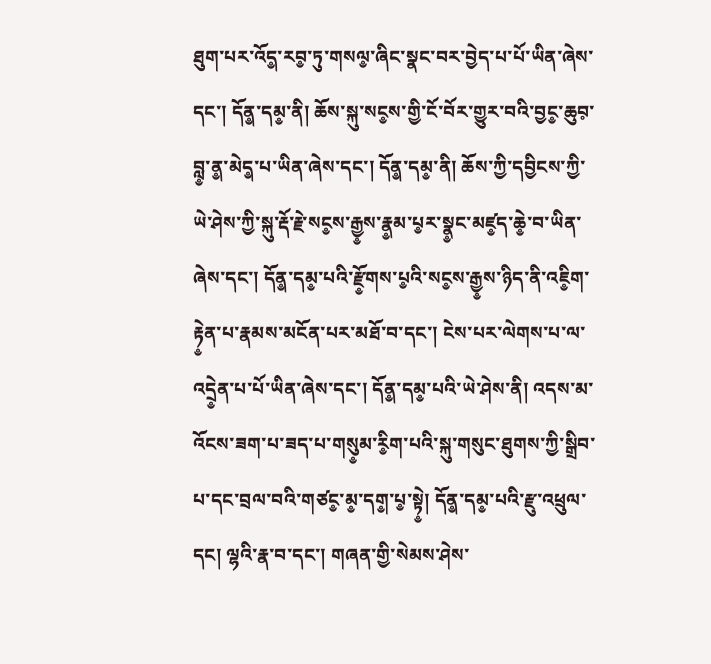ཐུག་པར་འོད༵་རབ༵་ཏུ་གསལ༵་ཞིང་སྣང་བར་བྱེད་པ་པོ་ཡིན་ཞེས་དང་། དོན༵་དམ༵་ནི། ཆོས་སྐུ་སང༵ས་གྱི་ངོ་བོར་གྱུར་བའི་བྱང༵་ཆུབ༷་བླ༵་ན༵་མེད༵་པ་ཡིན་ཞེས་དང་། དོན༵་དམ༵་ནི། ཆོས་ཀྱི་དབྱིངས་ཀྱི་ཡེ་ཤེས་ཀྱི་སྐུ་རྡོ་རྗེ་སང༵ས་རྒྱ༵ས་རྣ༵མ་པ༵ར་སྣ༵ང་མཛ༵ད་ཆེ༵་བ་ཡིན་ཞེས་དང་། དོན༵་དམ༵་པའི་རྫོ༵གས་པ༵འི་སང༵ས་རྒྱ༵ས་ཉིད་ནི་འཇི༵ག་རྟེ༵ན་པ་རྣམས་མངོན་པར་མཐོ་བ་དང་། ངེས་པར་ལེགས་པ་ལ་འདྲེ༵ན་པ་པོ་ཡིན་ཞེས་དང་། དོན༵་དམ༵་པའི་ཡེ་ཤེས་ནི། འདས་མ་འོངས་ཟག་པ་ཟད་པ་གསུ༵མ་རི༵ག་པའི་སྐུ་གསུང་ཐུགས་ཀྱི་སྒྲིབ་པ་དང་བྲལ་བའི་གཙང༵་མ༵་དག༵་པ༵་སྟེ༵། དོན༵་དམ༵་པའི་རྫུ་འཕྲུལ་དང། ལྷའི་རྣ་བ་དང་། གཞན་གྱི་སེམས་ཤེས་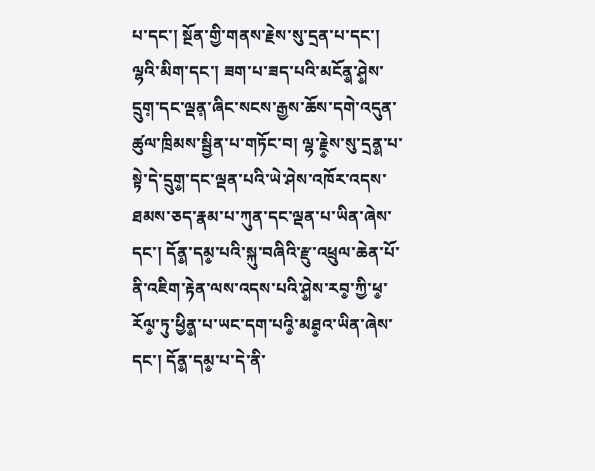པ་དང་། སྔོན་གྱི་གནས་རྗེས་སུ་དྲན་པ་དང་། ལྷའི་མིག་དང་། ཟག་པ་ཟད་པའི་མངོན༵་ཤེ༵ས་དྲུག༷་དང་ལྡན༷་ཞིང་སངས་རྒྱས་ཆོས་དགེ་འདུན་ཚུལ་ཁྲིམས་སྦྱིན་པ་གཏོང་བ། ལྷ་རྗེ༵ས་སུ་དྲན༵་པ་སྟེ་དེ་དྲུག༵་དང་ལྡན་པའི་ཡེ་ཤེས་འཁོར་འདས་ཐམས་ཅད་རྣམ་པ་ཀུན་དང་ལྡན་པ་ཡིན་ཞེས་དང་། དོན༵་དམ༵་པའི་སྐུ་བཞིའི་རྫུ་འཕྲུལ་ཆེན་པོ་ནི་འཇིག་རྟེན་ལས་འདས་པའི་ཤེ༵ས་རབ༵་ཀྱི་ཕ༵་རོལ༵་ཏུ་ཕྱིན༵་པ་ཡང་དག་པའི༵་མཐ༵འ་ཡིན་ཞེས་དང་། དོན༵་དམ༵་པ་དེ་ནི་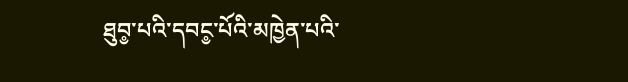ཐུབ༵་པའི་དབང༵་པོའི་མཁྱེན་པའི་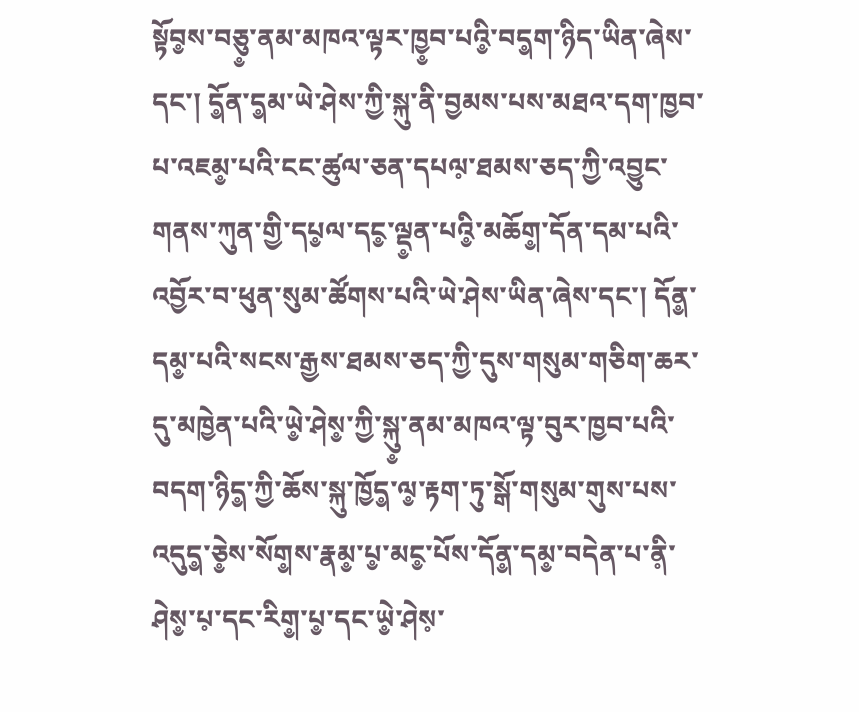སྟོབ༵ས་བཅུ༵་ནམ་མཁའ་ལྟར་ཁྱ༵བ་པའི༵་བད༵ག་ཉིད་ཡིན་ཞེས་དང་། དོ༵ན་ད༵མ་ཡེ་ཤེས་ཀྱི་སྐུ་ནི་བྱམས་པས་མཐའ་དག་ཁྱབ་པ་འཇམ༵་པའི་ངང་ཚུལ་ཅན་དཔལ༷་ཐམས་ཅད་ཀྱི་འབྱུང་གནས་ཀུན་གྱི་དཔ༵ལ་དང༵་ལྡ༵ན་པའི༵་མཆོག༵་དོན་དམ་པའི་འབྱོར་བ་ཕུན་སུམ་ཚོགས་པའི་ཡེ་ཤེས་ཡིན་ཞེས་དང་། དོན༵་དམ༵་པའི་སངས་རྒྱས་ཐམས་ཅད་ཀྱི་དུས་གསུམ་གཅིག་ཆར་དུ་མཁྱེན་པའི་ཡེ༵་ཤེས༵་ཀྱི་སྐུ༵་ནམ་མཁའ་ལྟ་བུར་ཁྱབ་པའི་བདག་ཉིད༵་ཀྱི་ཆོས་སྐུ་ཁྱོད༵་ལ༵་རྟག་ཏུ་སྒོ་གསུམ་གུས་པས་འདུད༵་ཅེ༵ས་སོག༵ས་རྣམ༵་པ༵་མང༵་པོས་དོན༵་དམ༵་བདེན་པ་ནི༷་ཤེས༵་པ༷་དང་རིག༵་པ༵་དང་ཡེ༵་ཤེས༷་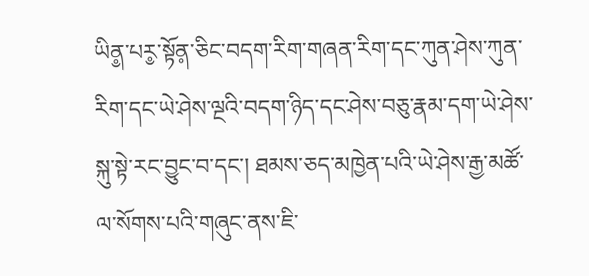ཡིན༵་པར༵་སྟོན༷་ཅིང་བདག་རིག་གཞན་རིག་དང་ཀུན་ཤེས་ཀུན་རིག་དང་ཡེ་ཤེས་ལྔའི་བདག་ཉིད་དང་ཤེས་བཅུ་རྣམ་དག་ཡེ་ཤེས་སྐུ་སྟེ་རང་བྱུང་བ་དང་། ཐམས་ཅད་མཁྱེན་པའི་ཡེ་ཤེས་རྒྱ་མཚོ་ལ་སོགས་པའི་གཞུང་ནས་ཇི་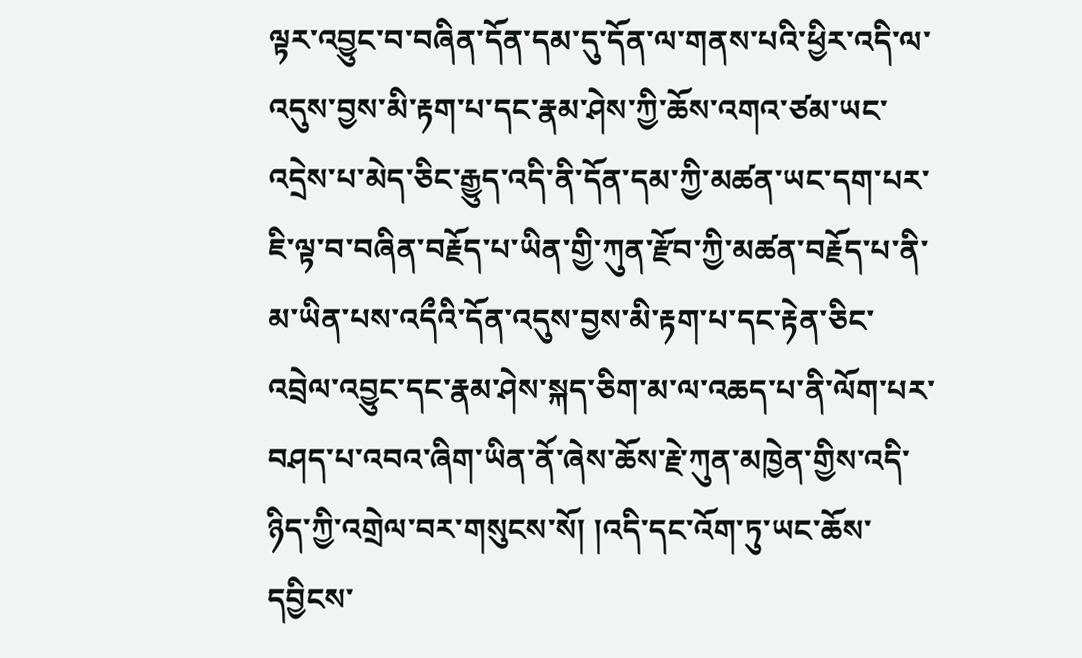ལྟར་འབྱུང་བ་བཞིན་དོན་དམ་དུ་དོན་ལ་གནས་པའི་ཕྱིར་འདི་ལ་འདུས་བྱས་མི་རྟག་པ་དང་རྣམ་ཤེས་ཀྱི་ཆོས་འགའ་ཙམ་ཡང་འདྲེས་པ་མེད་ཅིང་རྒྱུད་འདི་ནི་དོན་དམ་ཀྱི་མཚན་ཡང་དག་པར་ཇི་ལྟ་བ་བཞིན་བརྗོད་པ་ཡིན་གྱི་ཀུན་རྫོབ་ཀྱི་མཚན་བརྗོད་པ་ནི་མ་ཡིན་པས་འདྀའི་དོན་འདུས་བྱས་མི་རྟག་པ་དང་རྟེན་ཅིང་འབྲེལ་འབྱུང་དང་རྣམ་ཤེས་སྐད་ཅིག་མ་ལ་འཆད་པ་ནི་ལོག་པར་བཤད་པ་འབའ་ཞིག་ཡིན་ནོ་ཞེས་ཆོས་རྗེ་ཀུན་མཁྱེན་གྱིས་འདི་ཉིད་ཀྱི་འགྲེལ་བར་གསུངས་སོ། །འདི་དང་འོག་ཏུ་ཡང་ཆོས་དབྱིངས་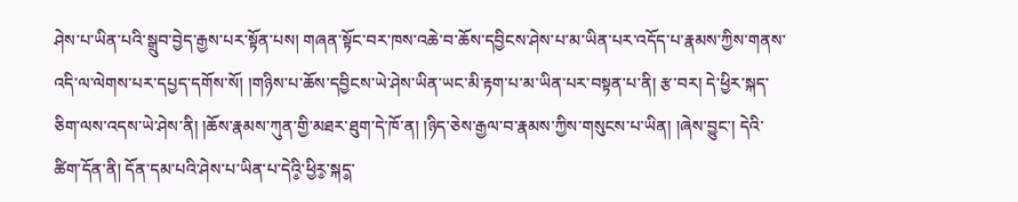ཤེས་པ་ཡིན་པའི་སྒྲུབ་བྱེད་རྒྱས་པར་སྟོན་པས། གཞན་སྟོང་བར་ཁས་འཆེ་བ་ཆོས་དབྱིངས་ཤེས་པ་མ་ཡིན་པར་འདོད་པ་རྣམས་ཀྱིས་གནས་འདི་ལ་ལེགས་པར་དཔྱད་དགོས་སོ། །གཉིས་པ་ཆོས་དབྱིངས་ཡེ་ཤེས་ཡིན་ཡང་མི་རྟག་པ་མ་ཡིན་པར་བསྟན་པ་ནི། རྩ་བར། དེ་ཕྱིར་སྐད་ཅིག་ལས་འདས་ཡེ་ཤེས་ནི། །ཆོས་རྣམས་ཀུན་གྱི་མཐར་ཐུག་དེ་ཁོ་ན། །ཉིད་ཅེས་རྒྱལ་བ་རྣམས་ཀྱིས་གསུངས་པ་ཡིན། །ཞེས་བྱུང་། དེའི་ཚིག་དོན་ནི། དོན་དམ་པའི་ཤེས་པ་ཡིན་པ་དེའི༵་ཕྱིར༵་སྐད༵་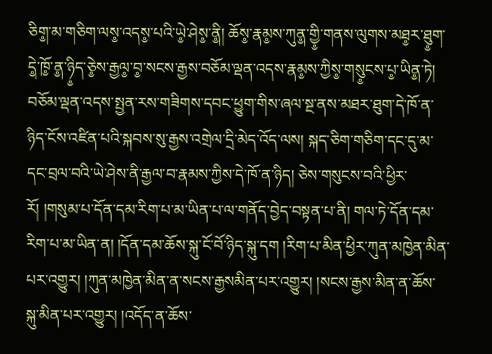ཅིག༵་མ་གཅིག་ལས༵་འདས༵་པའི་ཡེ༵་ཤེས༵་ནི༵། ཆོས༵་རྣམ༵ས་ཀུན༵་གྱི༵་གནས་ལུགས་མཐ༵ར་ཐུ༵ག་དེ༵་ཁོ༵་ན༵་ཉི༵ད་ཅེ༵ས་རྒྱལ༵་བ༵་སངས་རྒྱས་བཅོམ་ལྡན་འདས་རྣམ༵ས་ཀྱིས༵་གསུ༵ངས་པ༵་ཡིན༵་ཏེ། བཅོམ་ལྡན་འདས་སྤྱན་རས་གཟིགས་དབང་ཕྱུག་གིས་ཞལ་སྔ་ནས་མཐར་ཐུག་དེ་ཁོ་ན་ཉིད་ངོས་འཛིན་པའི་སྐབས་སུ་རྒྱས་འགྲེལ་དྲི་མེད་འོད་ལས། སྐད་ཅིག་གཅིག་དང་དུ་མ་དང་བྲལ་བའི་ཡེ་ཤེས་ནི་རྒྱལ་བ་རྣམས་ཀྱིས་དེ་ཁོ་ན་ཉིད། ཅེས་གསུངས་བའི་ཕྱིར་རོ། །གསུམ་པ་དོན་དམ་རིག་པ་མ་ཡིན་པ་ལ་གནོད་བྱེད་བསྟན་པ་ནི། གལ་ཏེ་དོན་དམ་རིག་པ་མ་ཡིན་ན། །དོན་དམ་ཆོས་སྐུ་ངོ་བོ་ཉིད་སྐུ་དག །རིག་པ་མིན་ཕྱིར་ཀུན་མཁྱེན་མིན་པར་འགྱུར། །ཀུན་མཁྱེན་མིན་ན་སངས་རྒྱསམིན་པར་འགྱུར། །སངས་རྒྱས་མིན་ན་ཆོས་སྐུ་མིན་པར་འགྱུར། །འདོད་ན་ཆོས་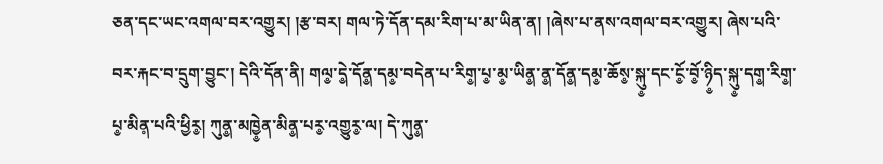ཅན་དང་ཡང་འགལ་བར་འགྱུར། །རྩ་བར། གལ་ཏེ་དོན་དམ་རིག་པ་མ་ཡིན་ན། །ཞེས་པ་ནས་འགལ་བར་འགྱུར། ཞེས་པའི་བར་རྐང་བ་དྲུག་བྱུང་། དེའི་དོན་ནི། གལ༵་དེ༵་དོན༵་དམ༵་བདེན་པ་རིག༵་པ༵་མ༵་ཡིན༵་ན༵་དོན༵་དམ༵་ཆོས༵་སྐུ༵་དང་ངོ༵་བོ༵་ཉི༵ད་སྐུ༵་དག༵་རིག༵་པ༵་མིན༷་པའི་ཕྱིར༵། ཀུན༵་མཁྱེ༵ན་མིན༵་པར༵་འགྱུར༵་ལ། དེ་ཀུན༵་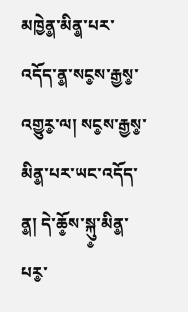མཁྱེན༵་མིན༵་པར་འདོད་ན༵་སང༵ས་རྒྱས༵་འགྱུར༵་ལ། སང༵ས་རྒྱས༵་མིན༵་པར་ཡང་འདོད་ན༵། དེ་ཆོ༵ས་སྐུ༵་མིན༵་པར༵་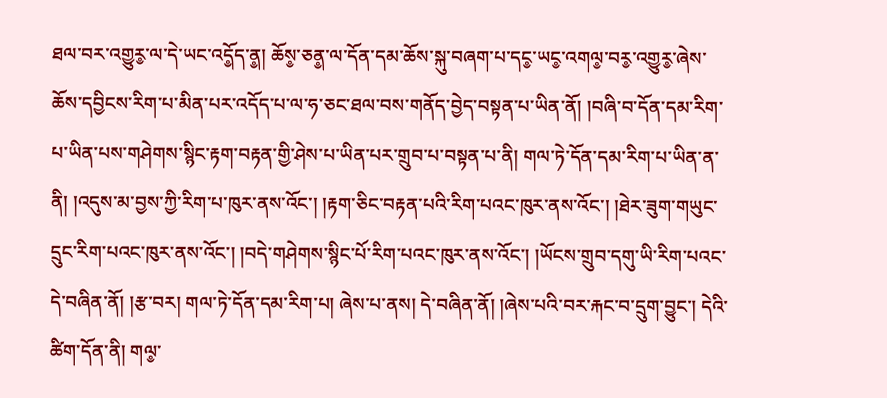ཐལ་བར་འགྱུར༵་ལ་དེ་ཡང་འདོ༵ད་ན༵། ཆོས༵་ཅན༵་ལ་དོན་དམ་ཆོས་སྐུ་བཞག་པ་དང༵་ཡང༵་འགལ༵་བར༵་འགྱུར༵་ཞེས་ཆོས་དབྱིངས་རིག་པ་མིན་པར་འདོད་པ་ལ་ཧ་ཅང་ཐལ་བས་གནོད་བྱེད་བསྟན་པ་ཡིན་ནོ། །བཞི་བ་དོན་དམ་རིག་པ་ཡིན་པས་གཤེགས་སྙིང་རྟག་བརྟན་གྱི་ཤེས་པ་ཡིན་པར་གྲུབ་པ་བསྟན་པ་ནི། གལ་ཏེ་དོན་དམ་རིག་པ་ཡིན་ན་ནི། །འདུས་མ་བྱས་ཀྱི་རིག་པ་ཁུར་ནས་འོང་། །རྟག་ཅིང་བརྟན་པའི་རིག་པའང་ཁུར་ནས་འོང་། །ཐེར་ཟུག་གཡུང་དྲུང་རིག་པའང་ཁུར་ནས་འོང་། །བདེ་གཤེགས་སྙིང་པོ་རིག་པའང་ཁུར་ནས་འོང་། །ཡོངས་གྲུབ་དགུ་ཡི་རིག་པའང་དེ་བཞིན་ནོ། །རྩ་བར། གལ་ཏེ་དོན་དམ་རིག་པ། ཞེས་པ་ནས། དེ་བཞིན་ནོ། །ཞེས་པའི་བར་རྐང་བ་དྲུག་བྱུང་། དེའི་ཚིག་དོན་ནི། གལ༵་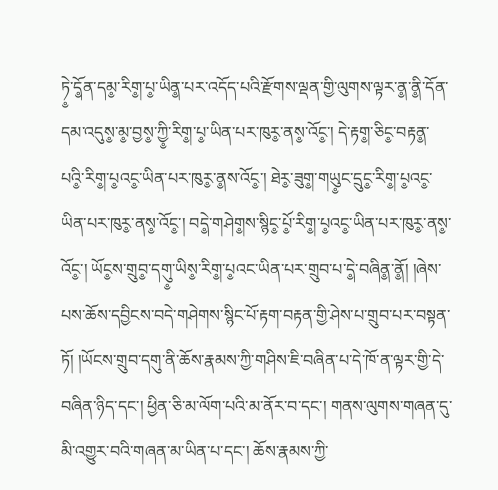ཏེ༵་དོ༵ན་དམ༵་རིག༵་པ༵་ཡིན༵་པར་འདོད་པའི་རྫོགས་ལྡན་གྱི་ལུགས་ལྟར་ན༵་ནི༵་དོན་དམ་འདུས༵་མ༵་བྱས༵་ཀྱི༵་རིག༵་པ༵་ཡིན་པར་ཁུར༵་ནས༵་འོང༵་། དེ་རྟག༵་ཅིང༵་བརྟན༵་པའི༵་རིག༵་པ༵འང༵་ཡིན་པར་ཁུར༵་ན༵ས་འོང༵་། ཐེར༵་ཟུག༵་གཡུ༵ང་དྲུང༵་རིག༵་པ༵འང༵་ཡིན་པར་ཁུར༵་ནས༵་འོང༵་། བདེ༵་གཤེག༵ས་སྙིང༵་པོ༵་རིག༵་པ༵འང༵་ཡིན་པར་ཁུར༵་ནས༵་འོང༵་། ཡོང༵ས་གྲུབ༵་དགུ༵་ཡིས༵་རིག༵་པ༵འང་ཡིན་པར་གྲུབ་པ་དེ༵་བཞིན༵་ནོ༵། །ཞེས་པས་ཆོས་དབྱིངས་བདེ་གཤེགས་སྙིང་པོ་རྟག་བརྟན་གྱི་ཤེས་པ་གྲུབ་པར་བསྟན་ཏོ། །ཡོངས་གྲུབ་དགུ་ནི་ཆོས་རྣམས་ཀྱི་གཤིས་ཇི་བཞིན་པ་དེ་ཁོ་ན་ལྟར་གྱི་དེ་བཞིན་ཉིད་དང་། ཕྱིན་ཅི་མ་ལོག་པའི་མ་ནོར་བ་དང་། གནས་ལུགས་གཞན་དུ་མི་འགྱུར་བའི་གཞན་མ་ཡིན་པ་དང་། ཆོས་རྣམས་ཀྱི་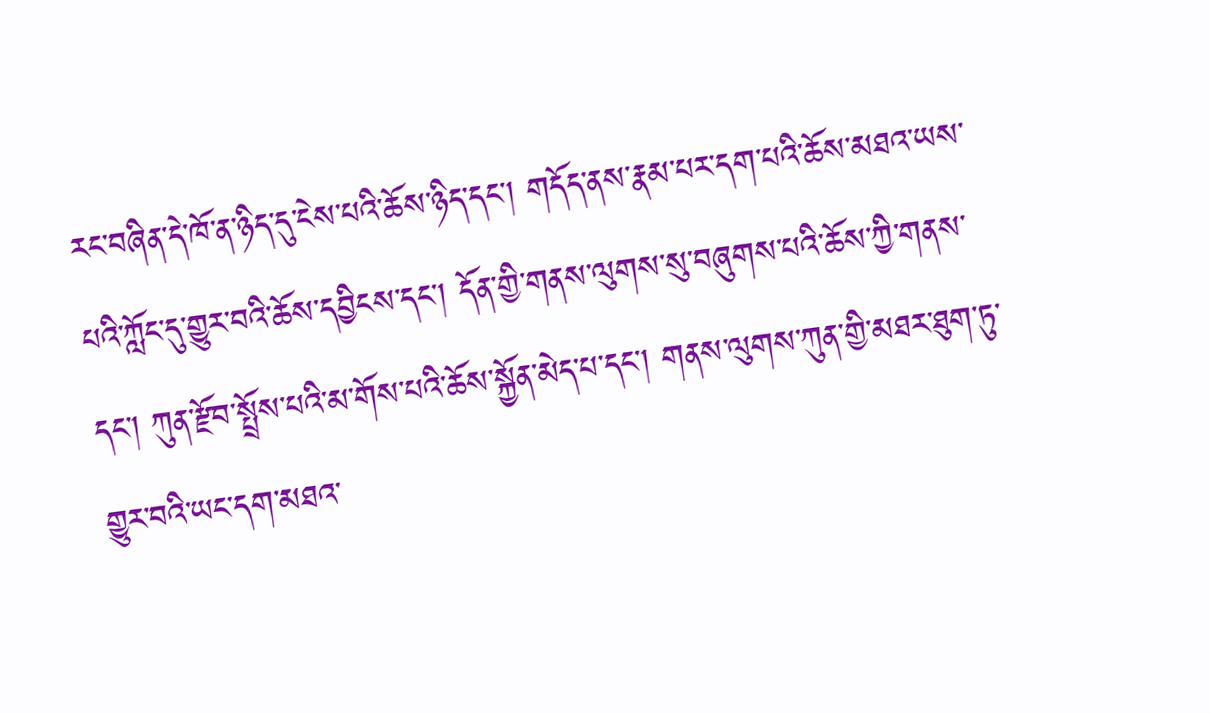རང་བཞིན་དེ་ཁོ་ན་ཉིད་དུ་ངེས་པའི་ཆོས་ཉིད་དང་། གདོད་ནས་རྣམ་པར་དག་པའི་ཆོས་མཐའ་ཡས་པའི་ཀློང་དུ་གྱུར་བའི་ཆོས་དབྱིངས་དང་། དོན་གྱི་གནས་ལུགས་སུ་བཞུགས་པའི་ཆོས་ཀྱི་གནས་དང་། ཀུན་རྫོབ་སྤྲོས་པའི་མ་གོས་པའི་ཆོས་སྐྱོན་མེད་པ་དང་། གནས་ལུགས་ཀུན་གྱི་མཐར་ཐུག་ཏུ་གྱུར་བའི་ཡང་དག་མཐའ་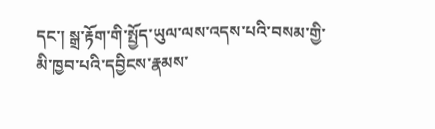དང་། སྒྲ་རྟོག་གི་སྤྱོད་ཡུལ་ལས་འདས་པའི་བསམ་གྱི་མི་ཁྱབ་པའི་དབྱིངས་རྣམས་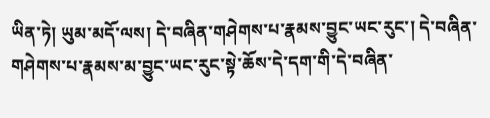ཡིན་ཏེ། ཡུམ་མདོ་ལས། དེ་བཞིན་གཤེགས་པ་རྣམས་བྱུང་ཡང་རུང་། དེ་བཞིན་གཤེགས་པ་རྣམས་མ་བྱུང་ཡང་རུང་སྟེ་ཆོས་དེ་དག་གི་དེ་བཞིན་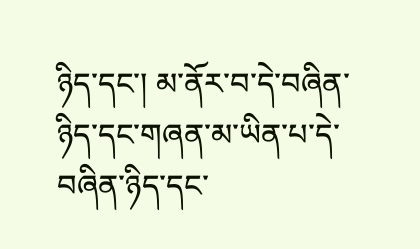ཉིད་དང་། མ་ནོར་བ་དེ་བཞིན་ཉིད་དང་གཞན་མ་ཡིན་པ་དེ་བཞིན་ཉིད་དང་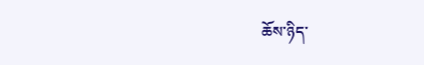ཆོས་ཉིད་